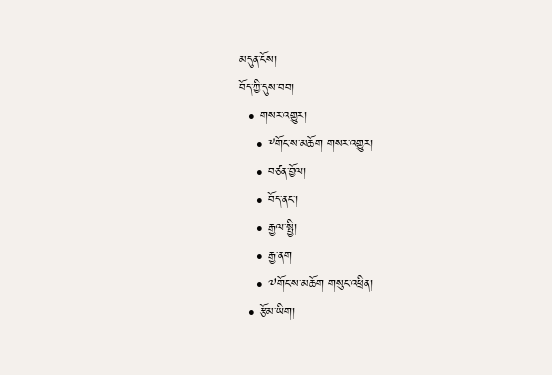མདུན་ངོས།
བོད་ཀྱི་དུས་བབ།
  • གསར་འགྱུར།
    • ༸གོང་ས་མཆོག གསར་འགྱུར།
    • བཙན་བྱོལ།
    • བོད་ནང་།
    • རྒྱལ་སྤྱི།
    • རྒྱ་ནག
    • ༧གོང་ས་མཆོག གསུང་འཕྲིན།
  • རྩོམ་ཡིག།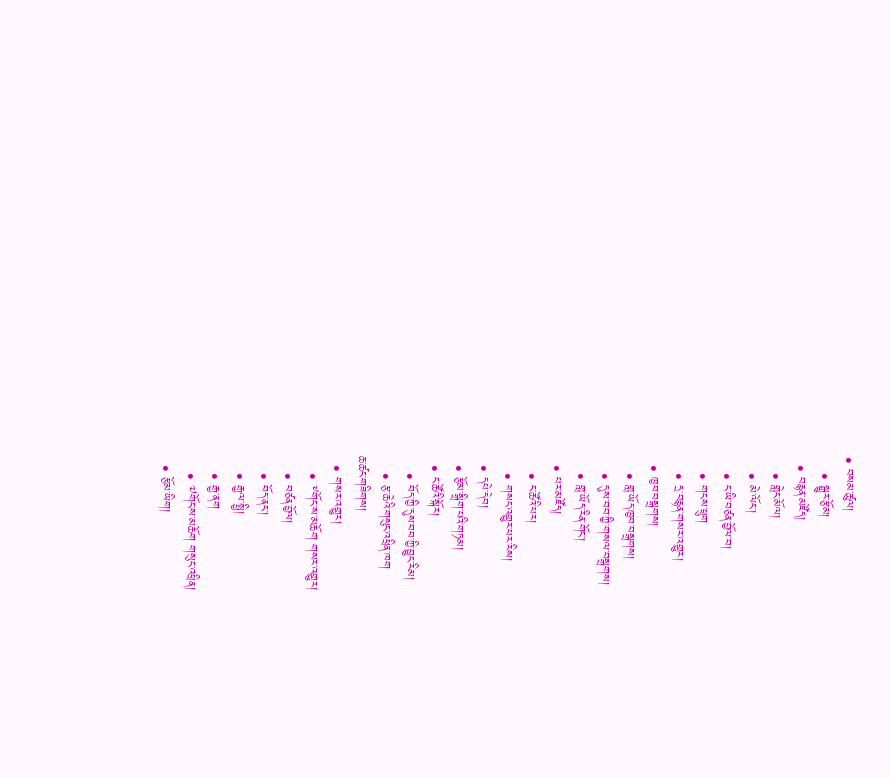• བསམ་ཚུལ།
    • སྒྱུར་རྩོམ།
  • བརྙན་མཛོད།
    • གླེང་མོལ།
    • མེ་ལོང་།
    • ང་ཡི་བཙན་བྱོལ་བ།
    • གངས་ཕྲུག
    • དྲ་བརྙན་གསར་འགྱུར།
  • ཁྱབ་བསྒྲགས།
    • གླ་ཡོད་ཁྱབ་བསྒྲགས།
    • དུས་བབ་ཀྱི་གསལ་བསྒྲགས།
    • གླ་ཡོད་རིན་གོང་།
  • པར་མཛོད།
    • ང་ཚོའི་པར།
    • གསང་འགྱུར་པར་རིས།
  • དཔེ་དེབ།
  • རྩོམ་སྒྲིག་པའི་གཏམ།
  • ང་ཚོའི་སྐོར།
    • བོད་ཀྱི་དུས་བབ་ཀྱི་བྱུང་རིམ།
    • རྩ་ཆེའི་གསུང་འཕྲིན་ཁག
ཆ་ཚང་གཟིགས།
  • གསར་འགྱུར།
    • ༸གོང་ས་མཆོག གསར་འགྱུར།
    • བཙན་བྱོལ།
    • བོད་ནང་།
    • རྒྱལ་སྤྱི།
    • རྒྱ་ནག
    • ༧གོང་ས་མཆོག གསུང་འཕྲིན།
  • རྩོམ་ཡིག།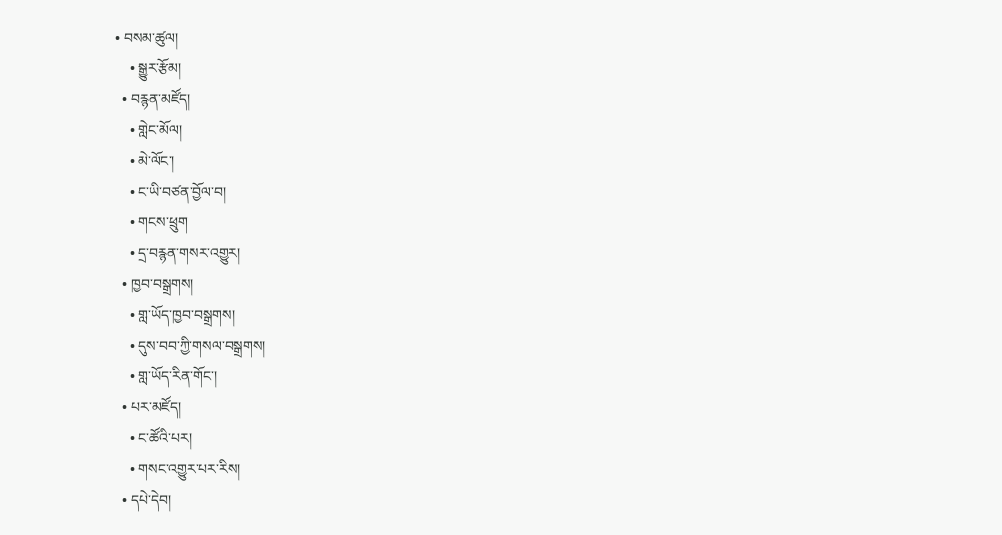• བསམ་ཚུལ།
    • སྒྱུར་རྩོམ།
  • བརྙན་མཛོད།
    • གླེང་མོལ།
    • མེ་ལོང་།
    • ང་ཡི་བཙན་བྱོལ་བ།
    • གངས་ཕྲུག
    • དྲ་བརྙན་གསར་འགྱུར།
  • ཁྱབ་བསྒྲགས།
    • གླ་ཡོད་ཁྱབ་བསྒྲགས།
    • དུས་བབ་ཀྱི་གསལ་བསྒྲགས།
    • གླ་ཡོད་རིན་གོང་།
  • པར་མཛོད།
    • ང་ཚོའི་པར།
    • གསང་འགྱུར་པར་རིས།
  • དཔེ་དེབ།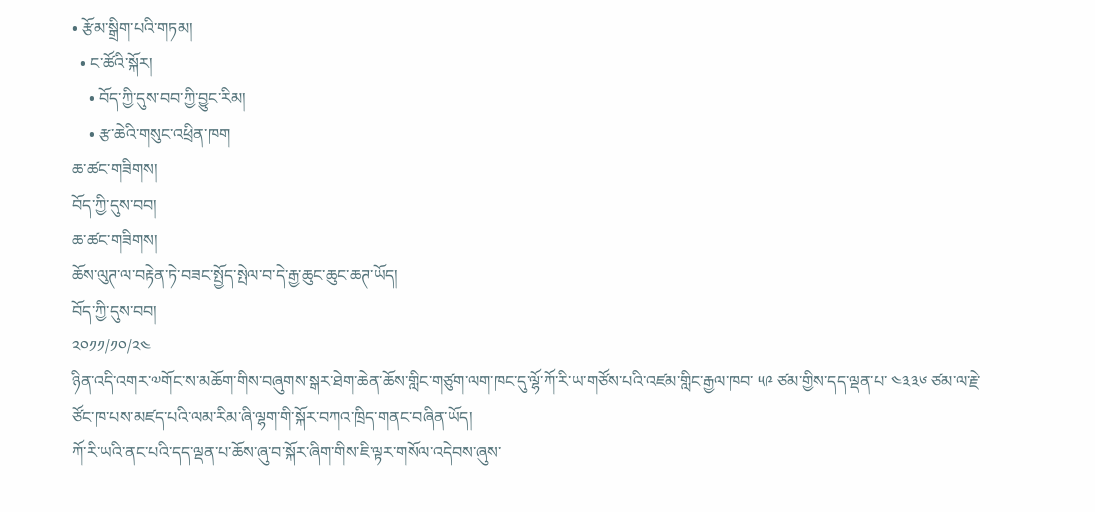• རྩོམ་སྒྲིག་པའི་གཏམ།
  • ང་ཚོའི་སྐོར།
    • བོད་ཀྱི་དུས་བབ་ཀྱི་བྱུང་རིམ།
    • རྩ་ཆེའི་གསུང་འཕྲིན་ཁག
ཆ་ཚང་གཟིགས།
བོད་ཀྱི་དུས་བབ།
ཆ་ཚང་གཟིགས།
ཆོས་ལུཊ་ལ་བརྟེན་ཏེ་བཟང་སྤྱོད་སྤེལ་བ་དེ་རྒྱ་ཆུང་ཆུང་ཆཊ་ཡོད།
བོད་ཀྱི་དུས་བབ།
༢༠༡༡/༡༠/༢༤
ཉིན་འདི་འགར་༧གོང་ས་མཆོག་གིས་བཞུགས་སྒར་ཐེག་ཆེན་ཆོས་གླིང་གཙུག་ལག་ཁང་དུ་ལྷོ་ཀོ་རི་ཡ་གཙོས་པའི་འཛམ་གླིང་རྒྱལ་ཁབ་ ༥༩ ཙམ་གྱིས་དད་ལྡན་པ་ ༤༣༣༦ ཙམ་ལ་རྗེ་ཙོང་ཁ་པས་མཛད་པའི་ལམ་རིམ་ཞི་ལྷག་གི་སྐོར་བཀའ་ཁྲིད་གནང་བཞིན་ཡོད།
ཀོ་རི་ཡའི་ནང་པའི་དད་ལྡན་པ་ཆོས་ཞུ་བ་སྐོར་ཞིག་གིས་ཇི་ལྟར་གསོལ་འདེབས་ཞུས་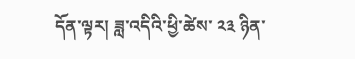དོན་ལྟར། ཟླ་འདིའི་ཕྱི་ཚེས་ ༢༣ ཉིན་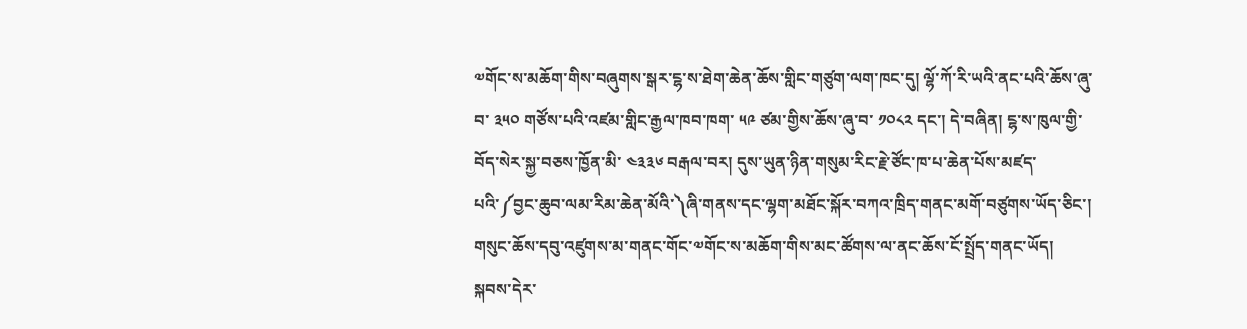༧གོང་ས་མཆོག་གིས་བཞུགས་སྒར་ངྷ་ས་ཐེག་ཆེན་ཆོས་གླིང་གཙུག་ལག་ཁང་དུ། ལྷོ་ཀོ་རི་ཡའི་ནང་པའི་ཆོས་ཞུ་བ་ ༣༥༠ གཙོས་པའི་འཛམ་གླིང་རྒྱལ་ཁབ་ཁག་ ༥༩ ཙམ་གྱིས་ཆོས་ཞུ་བ་ ༡༠༨༢ དང་། དེ་བཞིན། ངྷ་ས་ཁུལ་གྱི་བོད་སེར་སྐྱ་བཅས་ཁྱོན་མི་ ༤༣༣༦ བརྒལ་བར། དུས་ཡུན་ཉིན་གསུམ་རིང་རྗེ་ཙོང་ཁ་པ་ཆེན་པོས་མཛད་པའི་༼བྱང་ཆུབ་ལམ་རིམ་ཆེན་མོའི་༽ཞི་གནས་དང་ལྷག་མཐོང་སྐོར་བཀའ་ཁྲིད་གནང་མགོ་བཙུགས་ཡོད་ཅིང་། གསུང་ཆོས་དབུ་འཛུགས་མ་གནང་གོང་༧གོང་ས་མཆོག་གིས་མང་ཚོགས་ལ་ནང་ཆོས་ངོ་སྤྲོད་གནང་ཡོད།
སྐབས་དེར་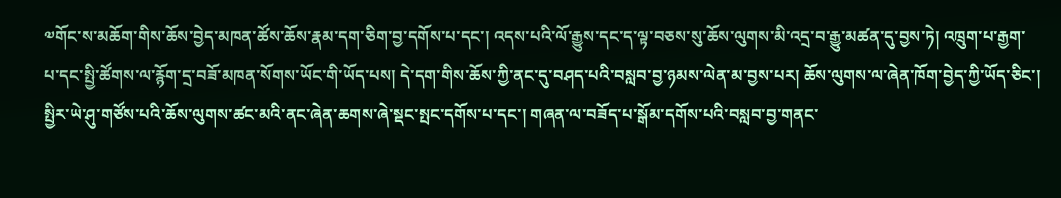༧གོང་ས་མཆོག་གིས་ཆོས་བྱེད་མཁན་ཚོས་ཆོས་རྣམ་དག་ཅིག་བྱ་དགོས་པ་དང་། འདས་པའི་ལོ་རྒྱུས་དང་ད་ལྟ་བཅས་སུ་ཆོས་ལུགས་མི་འདྲ་བ་རྒྱུ་མཚན་དུ་བྱས་ཏེ། འཁྲུག་པ་རྒྱག་པ་དང་སྤྱི་ཚོགས་ལ་རྙོག་དྲ་བཟོ་མཁན་སོགས་ཡོང་གི་ཡོད་པས། དེ་དག་གིས་ཆོས་ཀྱི་ནང་དུ་བཤད་པའི་བསླབ་བྱ་ཉམས་ལེན་མ་བྱས་པར། ཆོས་ལུགས་ལ་ཞེན་ཁོག་བྱེད་ཀྱི་ཡོད་ཅིང་། སྤྱིར་ཡེ་ཤུ་གཙོས་པའི་ཆོས་ལུགས་ཚང་མའི་ནང་ཞེན་ཆགས་ཞེ་སྡང་སྤང་དགོས་པ་དང་། གཞན་ལ་བཟོད་པ་སྒོམ་དགོས་པའི་བསླབ་བྱ་གནང་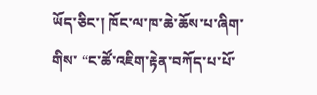ཡོད་ཅིང་། ཁོང་ལ་ཁ་ཆེ་ཆོས་པ་ཞིག་གིས་ “ང་ཚོ་འཇིག་རྟེན་བཀོད་པ་པོ་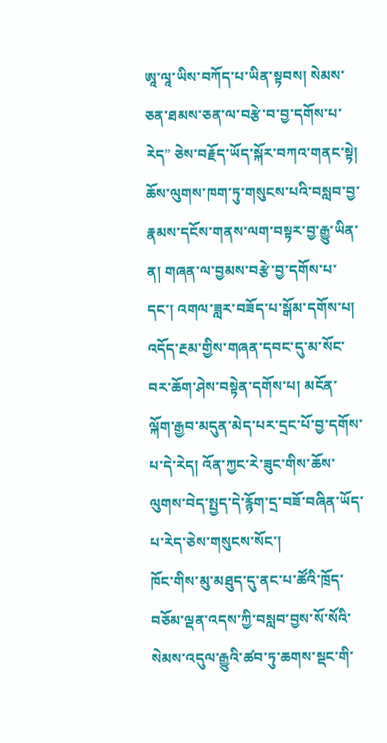ཨཱ་ལཱ་ཡིས་བཀོད་པ་ཡིན་སྟབས། སེམས་ཅན་ཐམས་ཅན་ལ་བརྩེ་བ་བྱ་དགོས་པ་རེད” ཅེས་བརྗོད་ཡོད་སྐོར་བཀའ་གནང་སྟེ། ཆོས་ལུགས་ཁག་ཏུ་གསུངས་པའི་བསླབ་བྱ་རྣམས་དངོས་གནས་ལག་བསྟར་བྱ་རྒྱུ་ཡིན་ན། གཞན་ལ་བྱམས་བརྩེ་བྱ་དགོས་པ་དང་། འགལ་ཟླར་བཟོད་པ་སྒོམ་དགོས་པ། འདོད་རྔམ་གྱིས་གཞན་དབང་དུ་མ་སོང་བར་ཆོག་ཤེས་བསྟེན་དགོས་པ། མངོན་ལྐོག་རྒྱབ་མདུན་མེད་པར་དྲང་པོ་བྱ་དགོས་པ་དེ་རེད། འོན་ཀྱང་རེ་ཟུང་གིས་ཆོས་ལུགས་བེད་སྤྱད་དེ་རྙོག་དྲ་བཟོ་བཞིན་ཡོད་པ་རེད་ཅེས་གསུངས་སོང་།
ཁོང་གིས་མུ་མཐུད་དུ་ནང་པ་ཚོའི་ཁྲོད་བཅོམ་ལྡན་འདས་ཀྱི་བསླབ་བྱས་སོ་སོའི་སེམས་འདུལ་རྒྱུའི་ཚབ་ཏུ་ཆགས་སྡང་གི་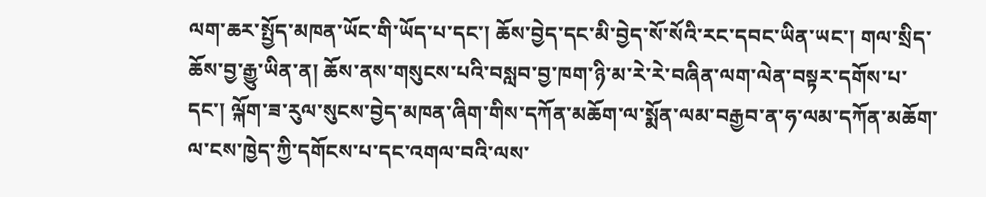ལག་ཆར་སྤྱོད་མཁན་ཡོང་གི་ཡོད་པ་དང་། ཆོས་བྱེད་དང་མི་བྱེད་སོ་སོའི་རང་དབང་ཡིན་ཡང་། གལ་སྲིད་ཆོས་བྱ་རྒྱུ་ཡིན་ན། ཆོས་ནས་གསུངས་པའི་བསླབ་བྱ་ཁག་ཉི་མ་རེ་རེ་བཞིན་ལག་ལེན་བསྟར་དགོས་པ་དང་། ལྐོག་ཟ་རུལ་སུངས་བྱེད་མཁན་ཞིག་གིས་དཀོན་མཆོག་ལ་སྨོན་ལམ་བརྒྱབ་ན་ཧ་ལམ་དཀོན་མཆོག་ལ་ངས་ཁྱེད་ཀྱི་དགོངས་པ་དང་འགལ་བའི་ལས་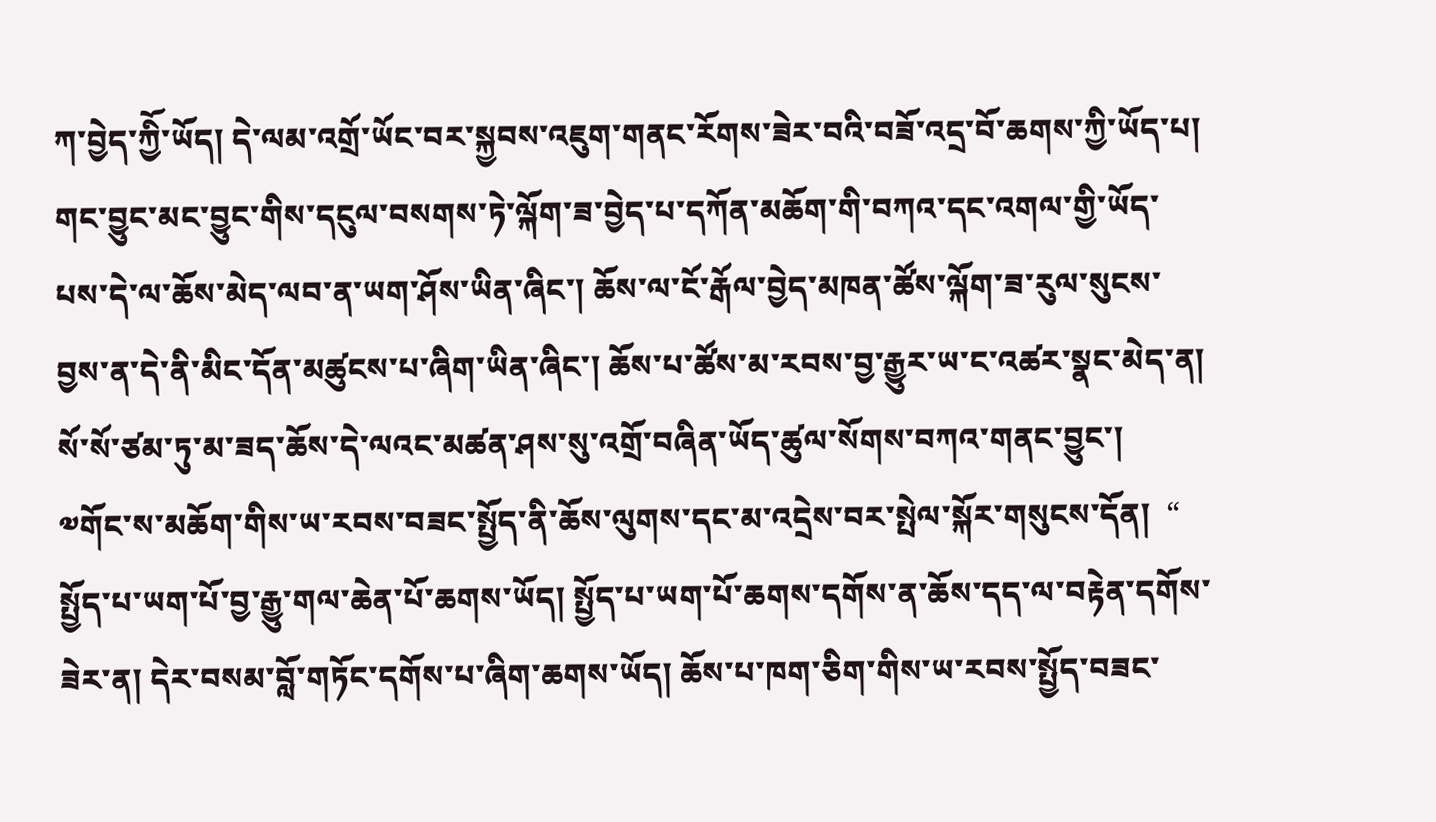ཀ་བྱེད་ཀྱིོ་ཡོད། དེ་ལམ་འགྲོ་ཡོང་བར་སྐྱབས་འཇུག་གནང་རོགས་ཟེར་བའི་བཟོ་འདྲ་བོ་ཆགས་ཀྱི་ཡོད་པ། གང་བྱུང་མང་བྱུང་གིས་དངུལ་བསགས་ཏེ་ལྐོག་ཟ་བྱེད་པ་དཀོན་མཆོག་གི་བཀའ་དང་འགལ་གྱི་ཡོད་པས་དེ་ལ་ཆོས་མེད་ལབ་ན་ཡག་ཤོས་ཡིན་ཞིང་། ཆོས་ལ་ངོ་རྒོལ་བྱེད་མཁན་ཚོས་ལྐོག་ཟ་རུལ་སུངས་བྱས་ན་དེ་ནི་མིང་དོན་མཚུངས་པ་ཞིག་ཡིན་ཞིང་། ཆོས་པ་ཚོས་མ་རབས་བྱ་རྒྱུར་ཡ་ང་འཚར་སྣང་མེད་ན། སོ་སོ་ཙམ་ཏུ་མ་ཟད་ཆོས་དེ་ལའང་མཚན་ཤས་སུ་འགྲོ་བཞིན་ཡོད་ཚུལ་སོགས་བཀའ་གནང་བྱུང་།
༧གོང་ས་མཆོག་གིས་ཡ་རབས་བཟང་སྤྱོད་ནི་ཆོས་ལུགས་དང་མ་འདྲེས་བར་སྤེལ་སྐོར་གསུངས་དོན།  “ སྤྱོད་པ་ཡག་པོ་བྱ་རྒྱུ་གལ་ཆེན་པོ་ཆགས་ཡོད། སྤྱོད་པ་ཡག་པོ་ཆགས་དགོས་ན་ཆོས་དད་ལ་བརྟེན་དགོས་ཟེར་ན། དེར་བསམ་བློ་གཏོང་དགོས་པ་ཞིག་ཆགས་ཡོད། ཆོས་པ་ཁག་ཅིག་གིས་ཡ་རབས་སྤྱོད་བཟང་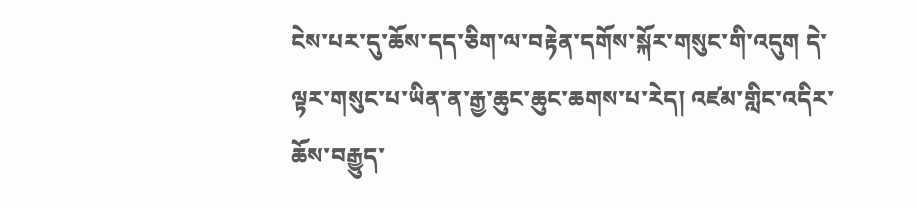ངེས་པར་དུ་ཆོས་དད་ཅིག་ལ་བརྟེན་དགོས་སྐོར་གསུང་གི་འདུག དེ་ལྟར་གསུང་པ་ཡིན་ན་རྒྱ་ཆུང་ཆུང་ཆགས་པ་རེད། འཛམ་གླིང་འདིར་ཆོས་བརྒྱུད་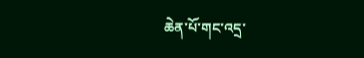ཆེན་པོ་གང་འདྲ་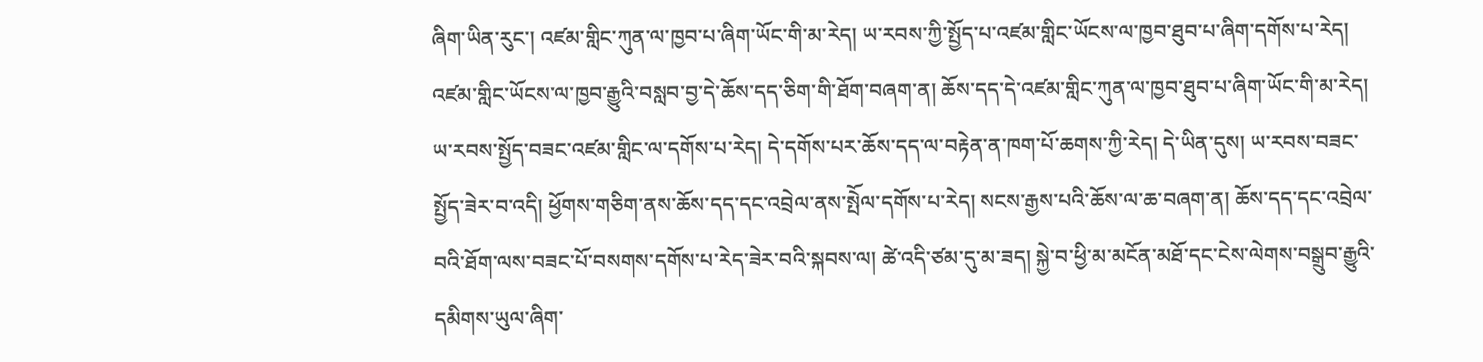ཞིག་ཡིན་རུང་། འཛམ་གླིང་ཀུན་ལ་ཁྱབ་པ་ཞིག་ཡོང་གི་མ་རེད། ཡ་རབས་ཀྱི་སྤྱོད་པ་འཛམ་གླིང་ཡོངས་ལ་ཁྱབ་ཐུབ་པ་ཞིག་དགོས་པ་རེད། འཛམ་གླིང་ཡོངས་ལ་ཁྱབ་རྒྱུའི་བསླབ་བྱ་དེ་ཆོས་དད་ཅིག་གི་ཐོག་བཞག་ན། ཆོས་དད་དེ་འཛམ་གླིང་ཀུན་ལ་ཁྱབ་ཐུབ་པ་ཞིག་ཡོང་གི་མ་རེད། ཡ་རབས་སྤྱོད་བཟང་འཛམ་གླིང་ལ་དགོས་པ་རེད། དེ་དགོས་པར་ཆོས་དད་ལ་བརྟེན་ན་ཁག་པོ་ཆགས་ཀྱི་རེད། དེ་ཡིན་དུས། ཡ་རབས་བཟང་སྤྱོད་ཟེར་བ་འདི། ཕྱོགས་གཅིག་ནས་ཆོས་དད་དང་འབྲེལ་ནས་སྤེོལ་དགོས་པ་རེད། སངས་རྒྱས་པའི་ཆོས་ལ་ཆ་བཞག་ན། ཆོས་དད་དང་འབྲེལ་བའི་ཐོག་ལས་བཟང་པོ་བསགས་དགོས་པ་རེད་ཟེར་བའི་སྐབས་ལ། ཚེ་འདི་ཙམ་དུ་མ་ཟད། སྐྱེ་བ་ཕྱི་མ་མངོན་མཐོ་དང་ངེས་ལེགས་བསྒྲུབ་རྒྱུའི་དམིགས་ཡུལ་ཞིག་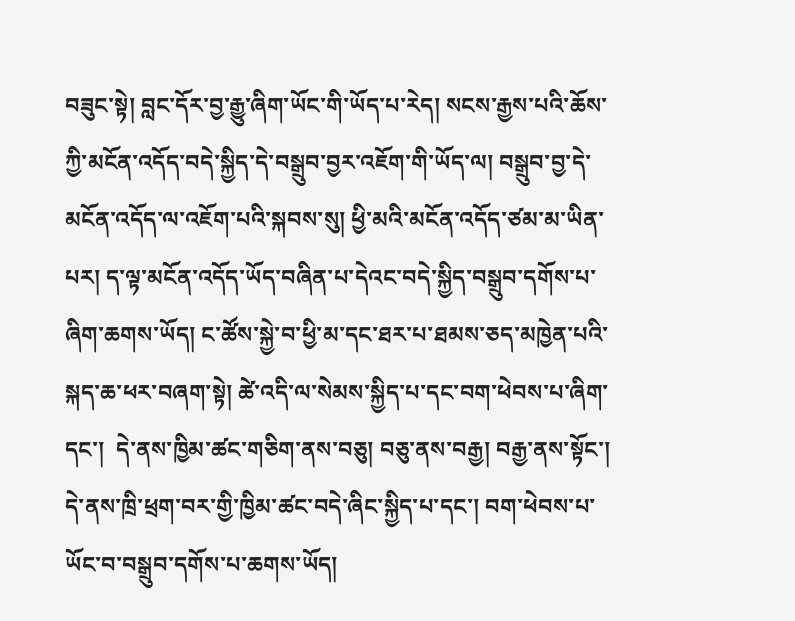བཟུང་སྟེ། བླང་དོར་བྱ་རྒྱུ་ཞིག་ཡོང་གི་ཡོད་པ་རེད། སངས་རྒྱས་པའི་ཆོས་ཀྱི་མངོན་འདོད་བདེ་སྐྱིད་དེ་བསྒྲུབ་བྱར་འཇོག་གི་ཡོད་ལ། བསྒྲུབ་བྱ་དེ་མངོན་འདོད་ལ་འཇོག་པའི་སྐབས་སུ། ཕྱི་མའི་མངོན་འདོད་ཙམ་མ་ཡིན་པར། ད་ལྟ་མངོན་འདོད་ཡོད་བཞིན་པ་དེའང་བདེ་སྐྱིད་བསྒྲུབ་དགོས་པ་ཞིག་ཆགས་ཡོད། ང་ཚོས་སྐྱེ་བ་ཕྱི་མ་དང་ཐར་པ་ཐམས་ཅད་མཁྱེན་པའི་སྐད་ཆ་ཕར་བཞག་སྟེ། ཚེ་འདི་ལ་སེམས་སྐྱིད་པ་དང་བག་ཕེབས་པ་ཞིག་དང་།  དེ་ནས་ཁྱིམ་ཚང་གཅིག་ནས་བཅུ། བཅུ་ནས་བརྒྱ། བརྒྱ་ནས་སྟོང་། དེ་ནས་ཁྲི་ཕྲག་བར་གྱི་ཁྱིམ་ཚང་བདེ་ཞིང་སྐྱིད་པ་དང་། བག་ཕེབས་པ་ཡོང་བ་བསྒྲུབ་དགོས་པ་ཆགས་ཡོད།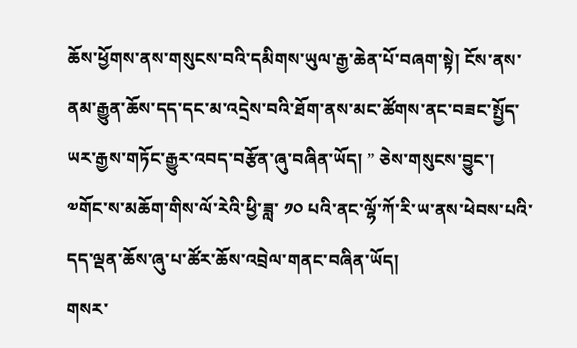ཆོས་ཕྱོགས་ནས་གསུངས་བའི་དམིགས་ཡུལ་རྒྱ་ཆེན་པོ་བཞག་སྟེ། ངོས་ནས་ནམ་རྒྱུན་ཆོས་དད་དང་མ་འདྲེས་བའི་ཐོག་ནས་མང་ཚོགས་ནང་བཟང་སྤྱོད་ཡར་རྒྱས་གཏོང་རྒྱུར་འབད་བརྩོན་ཞུ་བཞིན་ཡོད། ” ཅེས་གསུངས་བྱུང་།
༧གོང་ས་མཆོག་གིས་ལོ་རེའི་ཕྱི་ཟླ་ ༡༠ པའི་ནང་ལྷོ་ཀོ་རི་ཡ་ནས་ཕེབས་པའི་དད་ལྡན་ཆོས་ཞུ་པ་ཚོར་ཆོས་འབྲེལ་གནང་བཞིན་ཡོད།
གསར་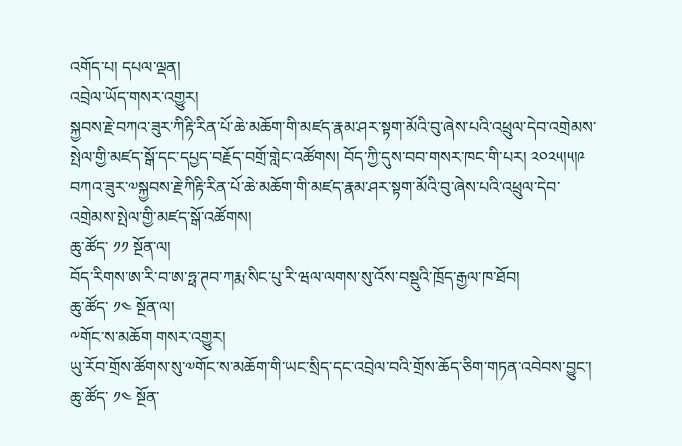འགོད་པ། དཔལ་ལྡན།
འབྲེལ་ཡོད་གསར་འགྱུར།
སྐྱབས་རྗེ་བཀའ་ཟུར་ཀིརྟི་རིན་པོ་ཆེ་མཆོག་གི་མཛད་རྣམ་ཤར་སྟག་མོའི་བུ་ཞེས་པའི་འཕྲུལ་དེབ་འགྲེམས་སྤེལ་གྱི་མཛད་སྒོ་དང་དཔྱད་བརྗོད་བགྲོ་གླེང་འཚོགས། བོད་ཀྱི་དུས་བབ་གསར་ཁང་གི་པར། ༢༠༢༥།༥།༩
བཀའ་ཟུར་༧སྐྱབས་རྗེ་ཀིརྟི་རིན་པོ་ཆེ་མཆོག་གི་མཛད་རྣམ་ཤར་སྟག་མོའི་བུ་ཞེས་པའི་འཕྲུལ་དེབ་འགྲེམས་སྤེལ་གྱི་མཛད་སྒོ་འཚོགས།
ཆུ་ཚོད་ ༡༡ སྔོན་ལ།
བོད་རིགས་ཨ་རི་བ་ཨ་ཧྥ་ཊབ་ཀརྨ་སིང་པུ་རི་ཝལ་ལགས་སུ་འོས་བསྡུའི་ཁྲོད་རྒྱལ་ཁ་ཐོབ།
ཆུ་ཚོད་ ༡༤ སྔོན་ལ།
༸གོང་ས་མཆོག གསར་འགྱུར།
ཡུ་རོབ་གྲོས་ཚོགས་སུ་༧གོང་ས་མཆོག་གི་ཡང་སྲིད་དང་འབྲེལ་བའི་གྲོས་ཆོད་ཅིག་གཏན་འབེབས་བྱུང་།
ཆུ་ཚོད་ ༡༤ སྔོན་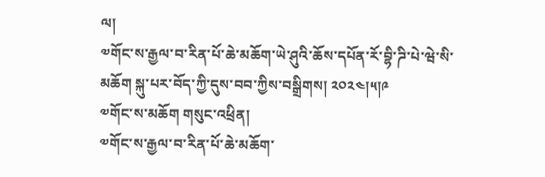ལ།
༧གོང་ས་རྒྱལ་བ་རིན་པོ་ཆེ་མཆོག་ཡེ་ཤུའི་ཆོས་དཔོན་རོ་བྷི་ཌི་པེ་ཝེ་སི་མཆོག སྐུ་པར་བོད་ཀྱི་དུས་བབ་ཀྱིས་བསྒྲིགས། ༢༠༢༤།༥།༩
༧གོང་ས་མཆོག གསུང་འཕྲིན།
༧གོང་ས་རྒྱལ་བ་རིན་པོ་ཆེ་མཆོག་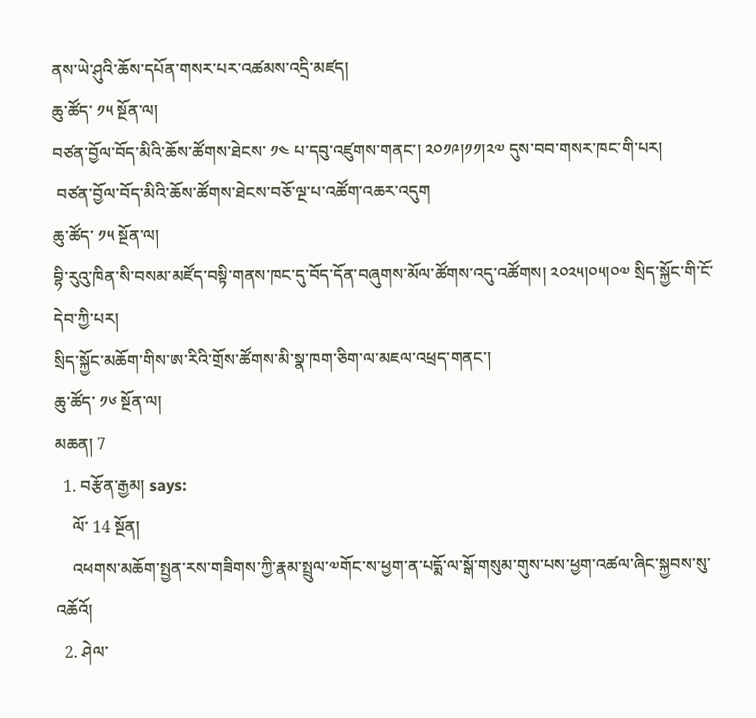ནས་ཡེ་ཤུའི་ཆོས་དཔོན་གསར་པར་འཚམས་འདྲི་མཛད།
ཆུ་ཚོད་ ༡༥ སྔོན་ལ།
བཙན་བྱོལ་བོད་མིའི་ཆོས་ཚོགས་ཐེངས་ ༡༤ པ་དབུ་འཛུགས་གནང་། ༢༠༡༩།༡༡།༢༧ དུས་བབ་གསར་ཁང་གི་པར།
 བཙན་བྱོལ་བོད་མིའི་ཆོས་ཚོགས་ཐེངས་བཅོ་ལྔ་པ་འཚོག་འཆར་འདུག
ཆུ་ཚོད་ ༡༥ སྔོན་ལ།
བྷི་རུའུ་ཁིན་སི་བསམ་མཛོད་བསྟི་གནས་ཁང་དུ་བོད་དོན་བཞུགས་མོལ་ཚོགས་འདུ་འཚོགས། ༢༠༢༥།༠༥།༠༧ སྲིད་སྐྱོང་གི་ངོ་དེབ་ཀྱི་པར།
སྲིད་སྐྱོང་མཆོག་གིས་ཨ་རིའི་གྲོས་ཚོགས་མི་སྣ་ཁག་ཅིག་ལ་མཇལ་འཕྲད་གནང་།
ཆུ་ཚོད་ ༡༦ སྔོན་ལ།
མཆན། 7
  1. བརྩོན་རྒྱམ། says:
    ལོ་ 14 སྔོན།
    འཕགས་མཆོག་སྤྱན་རས་གཟིགས་ཀྱི་རྣམ་སྤྲུལ་༧གོང་ས་ཕྱག་ན་པདྨོ་ལ་སྒོ་གསུམ་གུས་པས་ཕྱག་འཚལ་ཞིང་སྐྱབས་སུ་འཆོའོ།
  2. ཤེལ་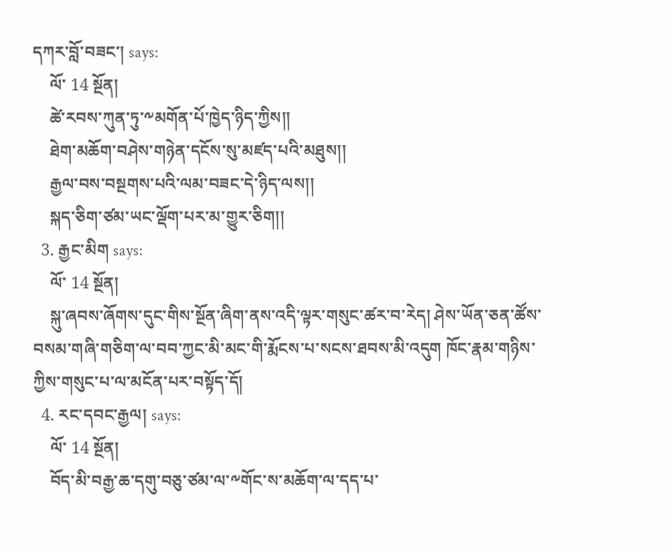དཀར་བློ་བཟང་། says:
    ལོ་ 14 སྔོན།
    ཚེ་རབས་ཀུན་ཏུ་༸མགོན་པོ་ཁྱེད་ཉིད་ཀྱིས།།
    ཐེག་མཆོག་བཤེས་གཉེན་དངོས་སུ་མཛད་པའི་མཐུས།།
    རྒྱལ་བས་བསྔགས་པའི་ལམ་བཟང་དེ་ཉིད་ལས།།
    སྐད་ཅིག་ཙམ་ཡང་ལྡོག་པར་མ་གྱུར་ཅིག།།
  3. རྒྱང་མིག says:
    ལོ་ 14 སྔོན།
    སྐུ་ཞབས་ཞོགས་དུང་གིས་སྔོན་ཞིག་ནས་འདི་ལྟར་གསུང་ཚར་བ་རེད། ཤེས་ཡོན་ཅན་ཚོས་བསམ་གཞི་གཅིག་ལ་བབ་ཀྱང་མི་མང་གི་རྨོངས་པ་སངས་ཐབས་མི་འདུག ཁོང་རྣམ་གཉིས་ཀྱིས་གསུང་པ་ལ་མངོན་པར་བསྟོད་དོ།
  4. རང་དབང་རྒྱལ། says:
    ལོ་ 14 སྔོན།
    བོད་མི་བརྒྱ་ཆ་དགུ་བཅུ་ཙམ་ལ་༸གོང་ས་མཆོག་ལ་དད་པ་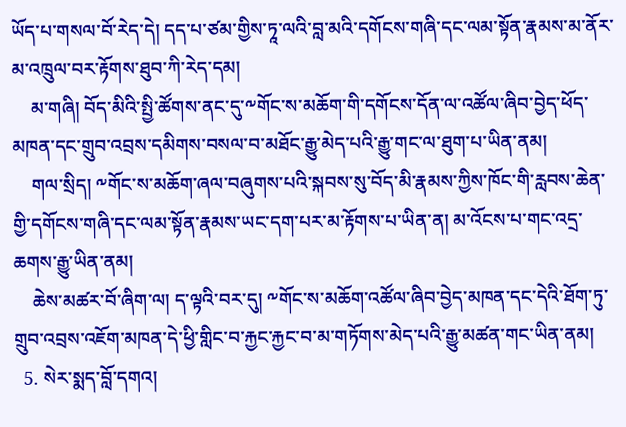ཡོད་པ་གསལ་བོ་རེད་དེ། དད་པ་ཙམ་གྱིས་ཏཱ་ལའི་བླ་མའི་དགོངས་གཞི་དང་ལམ་སྟོན་རྣམས་མ་ནོར་མ་འཁྲུལ་བར་རྟོགས་ཐུབ་ཀི་རེད་དམ།
    མ་གཞི། བོད་མིའི་སྤྱི་ཚོགས་ནང་དུ་༸གོང་ས་མཆོག་གི་དགོངས་དོན་ལ་འཚོལ་ཞིབ་བྱེད་ཕོད་མཁན་དང་གྲུབ་འབྲས་དམིགས་བསལ་བ་མཐོང་རྒྱུ་མེད་པའི་རྒྱུ་གང་ལ་ཐུག་པ་ཡིན་ནམ།
    གལ་སྲིད། ༸གོང་ས་མཆོག་ཞལ་བཞུགས་པའི་སྐབས་སུ་བོད་མི་རྣམས་ཀྱིས་ཁོང་གི་རླབས་ཆེན་གྱི་དགོངས་གཞི་དང་ལམ་སྟོན་རྣམས་ཡང་དག་པར་མ་རྟོགས་པ་ཡིན་ན། མ་འོངས་པ་གང་འདྲ་ཆགས་རྒྱུ་ཡིན་ནམ།
    ཆེས་མཚར་བོ་ཞིག་ལ། ད་ལྟའི་བར་དུ། ༸གོང་ས་མཆོག་འཚོལ་ཞིབ་བྱེད་མཁན་དང་དེའི་ཐོག་ཏུ་གྲུབ་འབྲས་འཇོག་མཁན་དེ་ཕྱི་གླིང་བ་རྐྱང་རྐྱང་བ་མ་གཏོགས་མེད་པའི་རྒྱུ་མཚན་གང་ཡིན་ནམ།
  5. སེར་སྨད་བློ་དགའ།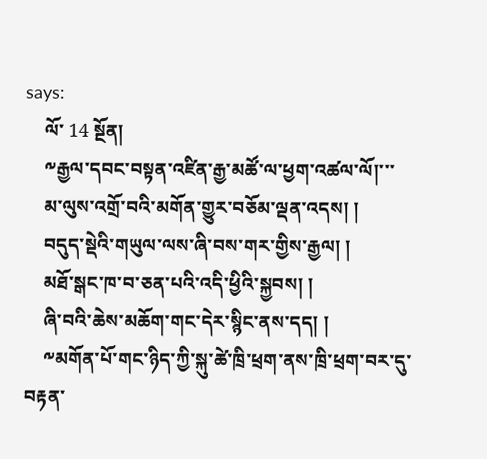says:
    ལོ་ 14 སྔོན།
    ༸རྒྱལ་དབང་བསྟན་འཛིན་རྒྱ་མཚོ་ལ་ཕྱག་འཚལ་ལོ།་་་
    མ་ལུས་འགྲོ་བའི་མགོན་གྱུར་བཅོམ་ལྡན་འདས། །
    བདུད་སྡེའི་གཡུལ་ལས་ཞི་བས་གར་གྱིས་རྒྱལ། །
    མཐོ་སྒང་ཁ་བ་ཅན་པའི་འདི་ཕྱིའི་སྐྱབས། །
    ཞི་བའི་ཆེས་མཆོག་གང་དེར་སྙིང་ནས་དད། །
    ༸མགོན་པོ་གང་ཉིད་ཀྱི་སྐུ་ཚེ་ཁྲི་ཕྲག་ནས་ཁྲི་ཕྲག་བར་དུ་བརྟན་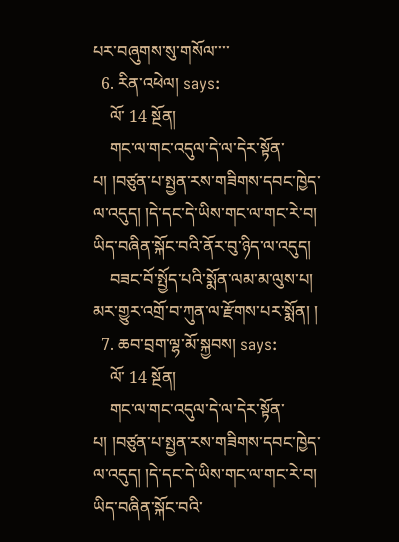པར་བཞུགས་སུ་གསོལ་་་་
  6. རིན་འཕེལ། says:
    ལོ་ 14 སྔོན།
    གང་ལ་གང་འདུལ་དེ་ལ་དེར་སྟོན་པ། །བཙུན་པ་སྤྱན་རས་གཟིགས་དབང་ཁྱེད་ལ་འདུད། །དེ་དང་དེ་ཡིས་གང་ལ་གང་རེ་བ། ཡིད་བཞིན་སྐོང་བའི་ནོར་བུ་ཉིད་ལ་འདུད།
    བཟང་བོ་སྤྱོད་པའི་སྨོན་ལམ་མ་ལུས་པ། མར་གྱུར་འགྲོ་བ་ཀུན་ལ་རྫོགས་པར་སྨོན། །
  7. ཆབ་བྲག་ལྷ་མོ་སྐྱབས། says:
    ལོ་ 14 སྔོན།
    གང་ལ་གང་འདུལ་དེ་ལ་དེར་སྟོན་པ། །བཙུན་པ་སྤྱན་རས་གཟིགས་དབང་ཁྱེད་ལ་འདུད། །དེ་དང་དེ་ཡིས་གང་ལ་གང་རེ་བ། ཡིད་བཞིན་སྐོང་བའི་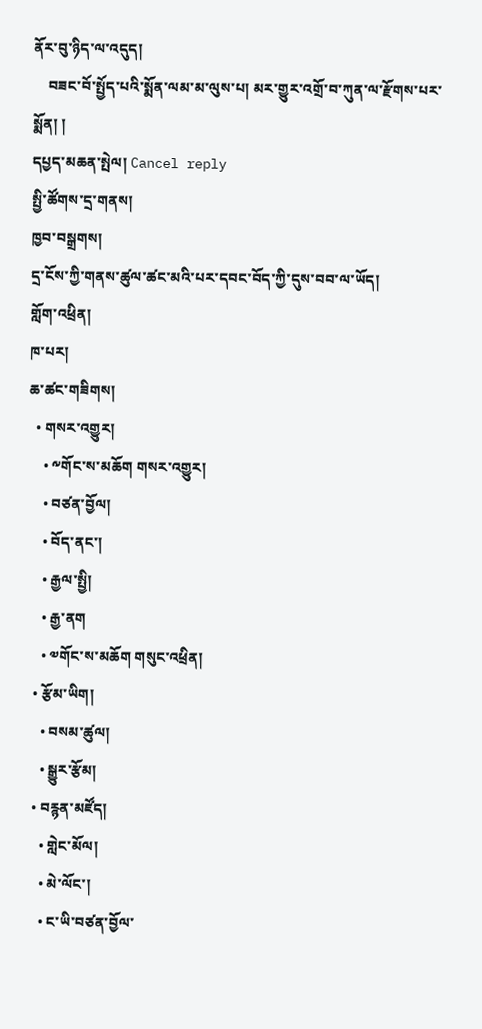ནོར་བུ་ཉིད་ལ་འདུད།
    བཟང་བོ་སྤྱོད་པའི་སྨོན་ལམ་མ་ལུས་པ། མར་གྱུར་འགྲོ་བ་ཀུན་ལ་རྫོགས་པར་སྨོན། །
དཔྱད་མཆན་སྤེལ། Cancel reply
སྤྱི་ཚོགས་དྲ་གནས།
ཁྱབ་བསྒྲགས།
དྲ་ངོས་ཀྱི་གནས་ཚུལ་ཚང་མའི་པར་དབང་བོད་ཀྱི་དུས་བབ་ལ་ཡོད།
གློག་འཕྲིན།
ཁ་པར།
ཆ་ཚང་གཟིགས།
  • གསར་འགྱུར།
    • ༸གོང་ས་མཆོག གསར་འགྱུར།
    • བཙན་བྱོལ།
    • བོད་ནང་།
    • རྒྱལ་སྤྱི།
    • རྒྱ་ནག
    • ༧གོང་ས་མཆོག གསུང་འཕྲིན།
  • རྩོམ་ཡིག།
    • བསམ་ཚུལ།
    • སྒྱུར་རྩོམ།
  • བརྙན་མཛོད།
    • གླེང་མོལ།
    • མེ་ལོང་།
    • ང་ཡི་བཙན་བྱོལ་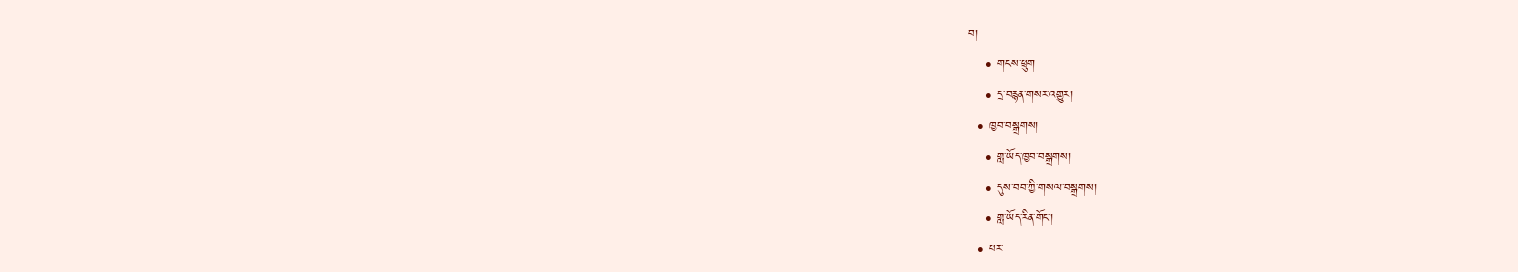བ།
    • གངས་ཕྲུག
    • དྲ་བརྙན་གསར་འགྱུར།
  • ཁྱབ་བསྒྲགས།
    • གླ་ཡོད་ཁྱབ་བསྒྲགས།
    • དུས་བབ་ཀྱི་གསལ་བསྒྲགས།
    • གླ་ཡོད་རིན་གོང་།
  • པར་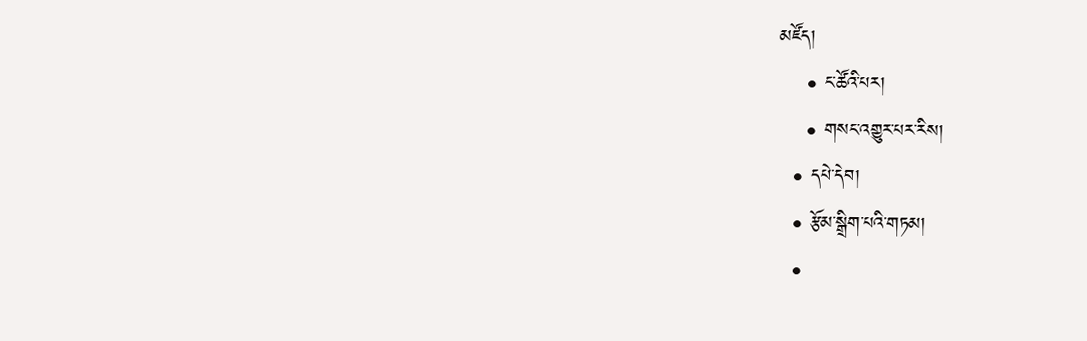མཛོད།
    • ང་ཚོའི་པར།
    • གསང་འགྱུར་པར་རིས།
  • དཔེ་དེབ།
  • རྩོམ་སྒྲིག་པའི་གཏམ།
  •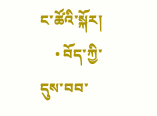ང་ཚོའི་སྐོར།
    • བོད་ཀྱི་དུས་བབ་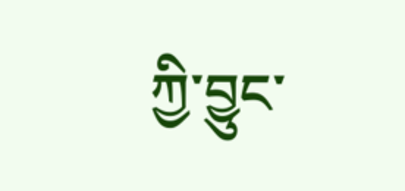ཀྱི་བྱུང་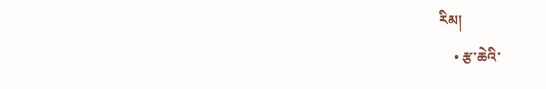རིམ།
    • རྩ་ཆེའི་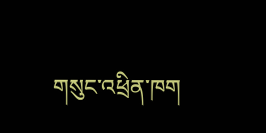གསུང་འཕྲིན་ཁག